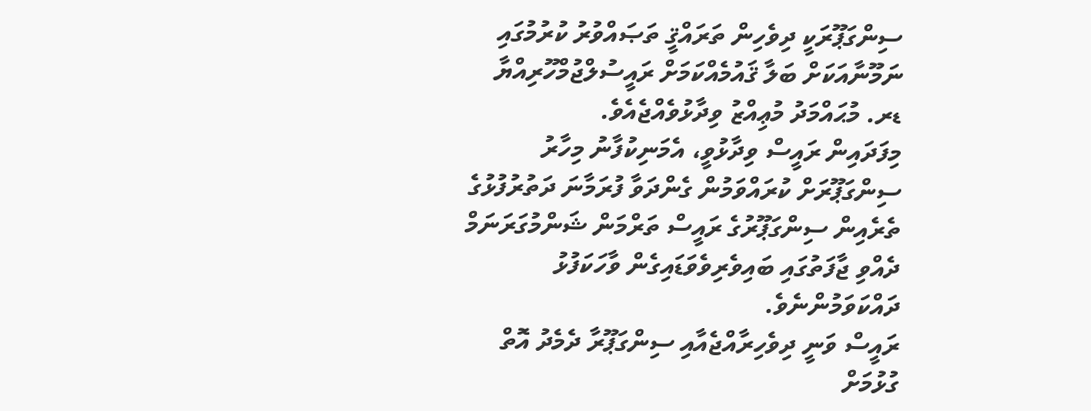ސިންގަޕޫރަކީ ދިވެހިން ތަރައްޤީ ތަޞައްވުރު ކުރުމުގައި ނަމޫނާއަކަށް ބަލާ ޤައުމެއްކަމަށް ރައީސުލްޖުމްހޫރިއްޔާ ޑރ. މުޙައްމަދު މުޢިއްޒު ވިދާޅުވެއްޖެއެވެ.
މިފަދައިން ރައީސް ވިދާޅުވީ، އެމަނިކުފާނު މިހާރު ސިންގަޕޫރަށް ކުރައްވަމުން ގެންދަވާ ފުރަމާނަ ދަތުރުފުޅުގެ ތެރެއިން ސިންގަޕޫރުގެ ރައީސް ތަރްމަން ޝަންމުގަރަނަމް ދެއްވި ޖާފަތުގައި ބައިވެރިވެވަޑައިގެން ވާހަކަފުޅު ދައްކަވަމުންނެވެ.
ރައީސް ވަނީ ދިވެހިރާއްޖެއާއި ސިންގަޕޫރާ ދެމެދު އޮތް ގުޅުމަށް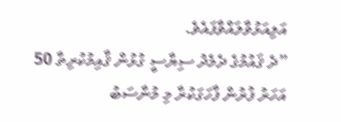އަލިއަޅުވާލައްވާފައެވެ.
”ދެ ޤައުމުގެ ދެމެދު ސިޔާސީ ގުޅުން ޤާއިމުކުރިތާ 50 އަހަރު ފުރުން ފާހަގަކުރާ މި މުނާސަބު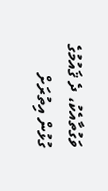ވަގުތާއެކު، ދެ ޤައުމުގެ ގުޅުން އިތުރަށް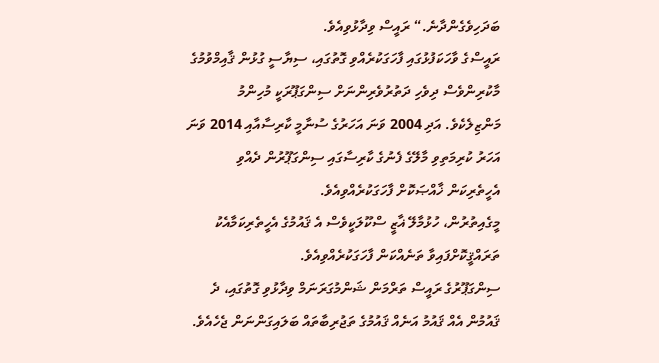ބަދަހިވެގެންދާނެ.“ ރައީސް ވިދާޅުވިއެވެ.
ރައީސްގެ ވާހަކަފުޅުގައި ފާހަގަކުރެއްވި ގޮތުގައި، ސިޔާސީ ގުޅުން ޤާއިމްވުމުގެ މާކުރިންވެސް ދިވެހި ދަތުރުވެރިންނަށް ސިންގަޕޫރަކީ މުހިންމު މަންޒިލެކެވެ. އަދި 2004 ވަނަ އަހަރުގެ ސުނާމީ ކާރިސާއާއި 2014 ވަނަ އަހަރު ކުރިމަތިވި މާލޭގެ ފެނުގެ ކާރިސާގައި ސިންގަޕޫރުން ދެއްވި އެހީތެރިކަން ޚާއްޞަކޮށް ފާހަގަކުރެއްވިއެވެ.
މީގެއިތުރުން، ހުޅުމާލޭ ޣާޒީ ސްކޫލަކީވެސް އެ ޤައުމުގެ އެހީތެރިކަމާއެކު ތަރައްޤީކޮށްފައިވާ ތަނެއްކަން ފާހަގަކުރެއްވިއެވެ.
ސިންގަޕޫރުގެ ރައީސް ތަރްމަން ޝަންމުގަރަނަމް ވިދާޅުވި ގޮތުގައި، ދެ ޤައުމުން އެއް ޤައުމު އަނެއް ޤައުމުގެ ތަޖުރިބާތައް ބަލައިގަންނަން ޖެހެއެވެ.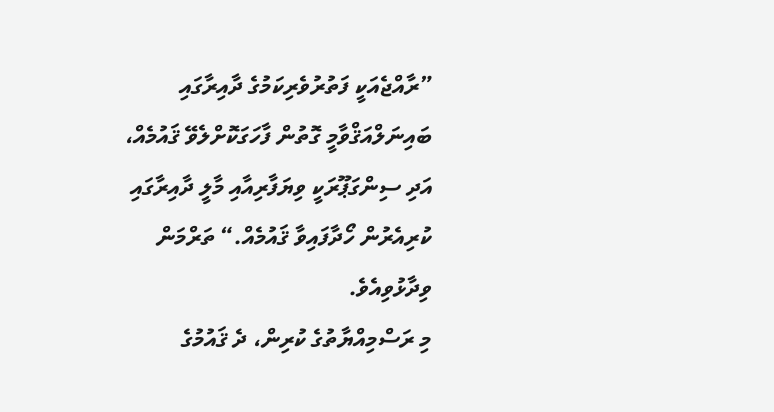”ރާއްޖެއަކީ ފަތުރުވެރިކަމުގެ ދާއިރާގައި ބައިނަލްއަޤްވާމީ ގޮތުން ފާހަގަކޮށްލެވޭ ޤައުމެއް، އަދި ސިންގަޕޫރަކީ ވިޔަފާރިއާއި މާލީ ދާއިރާގައި ކުރިއެރުން ހޯދާފައިވާ ޤައުމެއް.“ ތަރްމަން ވިދާޅުވިއެވެ.
މި ރަސްމިއްޔާތުގެ ކުރިން، ދެ ޤައުމުގެ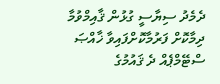ދެމެދު ސިޔާސީ ގުޅުން ޤާއިމްވުމާ ދިމާކޮށް ފަރުމާކޮށްފައިވާ ޚާއްޞަ ސްޓޭމްޕެއް ދެ ޤައުމުގެ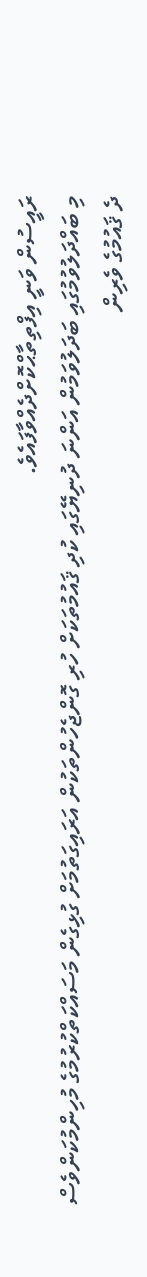ރައީސުން ވަނީ އިފްތިތާޙްކޮށްދެއްވާފައެވެ.
މި ބައްދަލުވުމުގައި ބަދަލުވަމުން އަންނަ ދުނިޔޭގައި ކުދި ޤައުމުތަކަށް ހުރި ގޮންޖެހުންތަކުން އަރައިގަތުމަށް ގުޅިގެން މަސައްކަތްކުރުމުގެ މުހިންމުކަންވެސް ދެ ޤައުމުގެ ވެރިން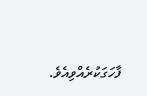ފާހަގަކުރެއްވިއެވެ.